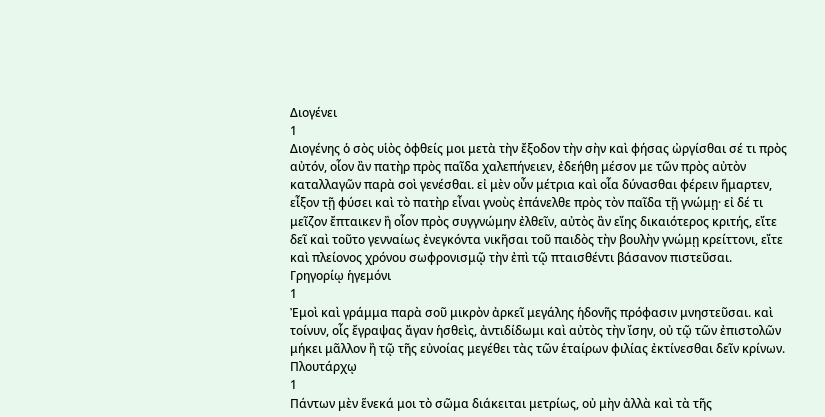Διογένει
1
Διογένης ὁ σὸς υἱὸς ὀφθείς μοι μετὰ τὴν ἔξοδον τὴν σὴν καὶ φήσας ὠργίσθαι σέ τι πρὸς αὐτόν, οἷον ἂν πατὴρ πρὸς παῖδα χαλεπήνειεν, ἐδεήθη μέσον με τῶν πρὸς αὐτὸν καταλλαγῶν παρὰ σοὶ γενέσθαι. εἰ μὲν οὖν μέτρια καὶ οἷα δύνασθαι φέρειν ἥμαρτεν, εἶξον τῇ φύσει καὶ τὸ πατὴρ εἶναι γνοὺς ἐπάνελθε πρὸς τὸν παῖδα τῇ γνώμῃ· εἰ δέ τι μεῖζον ἔπταικεν ἢ οἷον πρὸς συγγνώμην ἐλθεῖν, αὐτὸς ἂν εἴης δικαιότερος κριτής, εἴτε δεῖ καὶ τοῦτο γενναίως ἐνεγκόντα νικῆσαι τοῦ παιδὸς τὴν βουλὴν γνώμῃ κρείττονι, εἴτε καὶ πλείονος χρόνου σωφρονισμῷ τὴν ἐπὶ τῷ πταισθέντι βάσανον πιστεῦσαι.
Γρηγορίῳ ἡγεμόνι
1
Ἐμοὶ καὶ γράμμα παρὰ σοῦ μικρὸν ἀρκεῖ μεγάλης ἡδονῆς πρόφασιν μνηστεῦσαι. καὶ τοίνυν, οἷς ἔγραψας ἄγαν ἡσθεὶς, ἀντιδίδωμι καὶ αὐτὸς τὴν ἴσην, οὐ τῷ τῶν ἐπιστολῶν μήκει μᾶλλον ἢ τῷ τῆς εὐνοίας μεγέθει τὰς τῶν ἑταίρων φιλίας ἐκτίνεσθαι δεῖν κρίνων.
Πλουτάρχῳ
1
Πάντων μὲν ἕνεκά μοι τὸ σῶμα διάκειται μετρίως, οὐ μὴν ἀλλὰ καὶ τὰ τῆς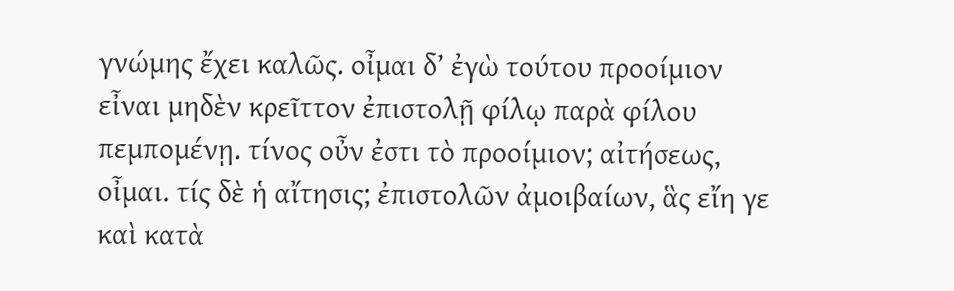γνώμης ἔχει καλῶς. οἶμαι δ’ ἐγὼ τούτου προοίμιον εἶναι μηδὲν κρεῖττον ἐπιστολῇ φίλῳ παρὰ φίλου πεμπομένῃ. τίνος οὖν ἐστι τὸ προοίμιον; αἰτήσεως, οἶμαι. τίς δὲ ἡ αἴτησις; ἐπιστολῶν ἀμοιβαίων, ἃς εἴη γε καὶ κατὰ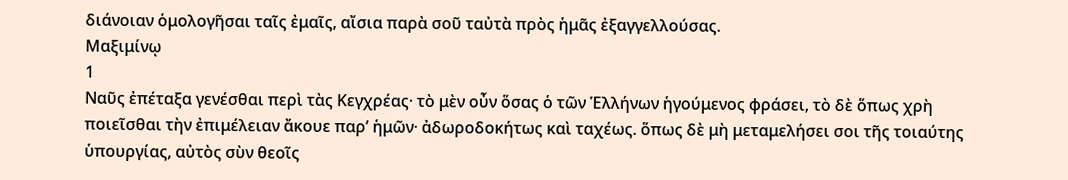διάνοιαν ὁμολογῆσαι ταῖς ἐμαῖς, αἴσια παρὰ σοῦ ταὐτὰ πρὸς ἡμᾶς ἐξαγγελλούσας.
Μαξιμίνῳ
1
Ναῦς ἐπέταξα γενέσθαι περὶ τὰς Κεγχρέας· τὸ μὲν οὖν ὅσας ὁ τῶν Ἑλλήνων ἡγούμενος φράσει, τὸ δὲ ὅπως χρὴ ποιεῖσθαι τὴν ἐπιμέλειαν ἄκουε παρ’ ἡμῶν· ἀδωροδοκήτως καὶ ταχέως. ὅπως δὲ μὴ μεταμελήσει σοι τῆς τοιαύτης ὑπουργίας, αὐτὸς σὺν θεοῖς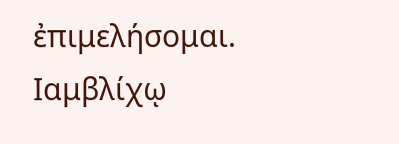ἐπιμελήσομαι.
Ιαμβλίχῳ